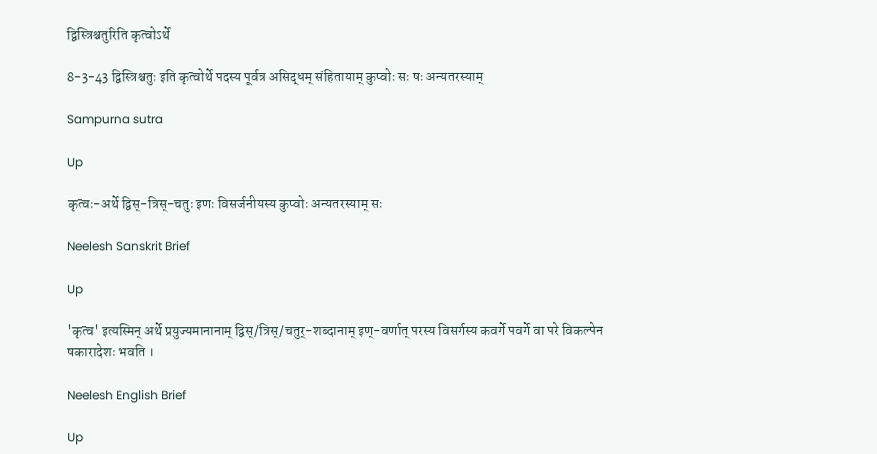द्विस्त्रिश्चतुरिति कृत्वोऽर्थे

8-3-43 द्विस्त्रिश्चतुः इति कृत्वोर्थे पदस्य पूर्वत्र असिद्धम् संहितायाम् कुप्वोः सः षः अन्यतरस्याम्

Sampurna sutra

Up

कृत्वः-अर्थे द्विस्-त्रिस्-चतुः इणः विसर्जनीयस्य कुप्वोः अन्यतरस्याम् सः

Neelesh Sanskrit Brief

Up

'कृत्व' इत्यस्मिन् अर्थे प्रयुज्यमानानाम् द्विस्/त्रिस्/चतुर्-शब्दानाम् इण्-वर्णात् परस्य विसर्गस्य कवर्गे पवर्गे वा परे विकल्पेन षकारादेशः भवति ।

Neelesh English Brief

Up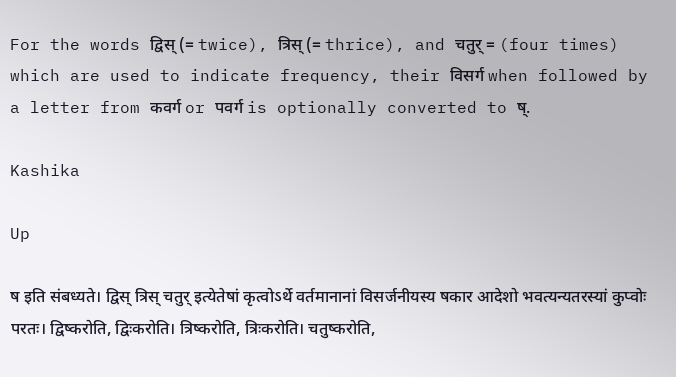For the words द्विस् (= twice), त्रिस् (= thrice), and चतुर् = (four times) which are used to indicate frequency, their विसर्ग when followed by a letter from कवर्ग or पवर्ग is optionally converted to ष्.

Kashika

Up

ष इति संबध्यते। द्विस् त्रिस् चतुर् इत्येतेषां कृत्वोऽर्थे वर्तमानानां विसर्जनीयस्य षकार आदेशो भवत्यन्यतरस्यां कुप्वोः परतः। द्विष्करोति, द्विःकरोति। त्रिष्करोति, त्रिःकरोति। चतुष्करोति,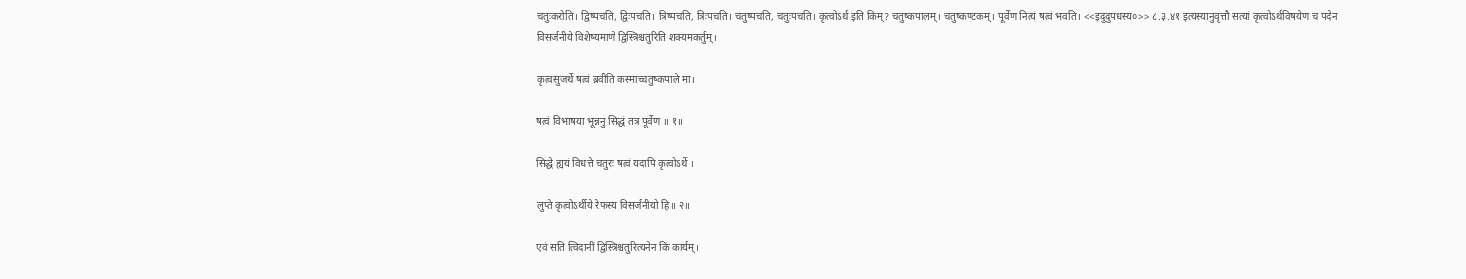चतुःकरोति। द्विष्पचति, द्विःपचति। त्रिष्पचति, त्रिःपचति। चतुष्पचति, चतुःपचति। कृत्वोऽर्थ इति किम्? चतुष्कपालम्। चतुष्कण्टकम्। पूर्वेण नित्यं षत्वं भवति। <<इदुदुपधस्य०>> ८.३.४१ इत्यस्यानुवृत्तौ सत्यां कृत्वोऽर्थविषयेण च पदेन विसर्जनीये विशेष्यमाणे द्विस्त्रिश्चतुरिति शक्यमकर्तुम्।

कृत्वसुजर्थे षत्वं ब्रवीति कस्माच्चतुष्कपाले मा।

षत्वं विभाषया भून्ननु सिद्धं तत्र पूर्वेण ॥ १॥

सिद्धे ह्ययं विधत्ते चतुरः षत्वं यदापि कृत्वोऽर्थे ।

लुप्ते कृत्वोऽर्थीये रेफस्य विसर्जनीयो हि॥ २॥

एवं सति त्विदानीं द्विस्त्रिश्चतुरित्यनेन किं कार्यम्।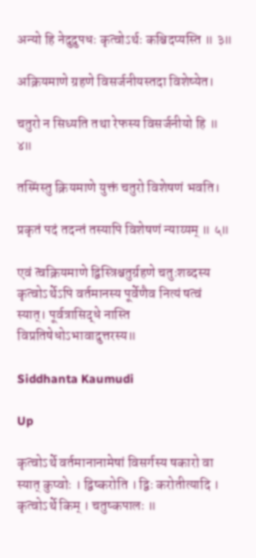अन्यो हि नेदुदुपधः कृत्वोऽर्थः कश्चिदप्यस्ति ॥ ३॥

अक्रियमाणे ग्रहणे विसर्जनीयस्तदा विशेष्येत।

चतुरो न सिध्यति तथा रेफस्य विसर्जनीयो हि ॥ ४॥

तस्मिंस्तु क्रियमाणे युक्तं चतुरो विशेषणं भवति।

प्रकृतं पदं तदन्तं तस्यापि विशेषणं न्याय्यम् ॥ ५॥

एवं त्वक्रियमाणे द्विस्त्रिश्चतुर्ग्रहणे चतुःशब्दस्य कृत्वोऽर्थेऽपि वर्तमानस्य पूर्वेणैव नित्यं षत्वं स्यात्। पूर्वत्रासिद्धे नास्ति विप्रतिषेधोऽभावादुत्तरस्य॥

Siddhanta Kaumudi

Up

कृत्वोऽर्थे वर्तमानानामेषां विसर्गस्य षकारो वा स्यात् कुप्वोः । द्विष्करोति । द्विः करोतीत्यादि । कृत्वोऽर्थे किम् । चतुष्कपालः ॥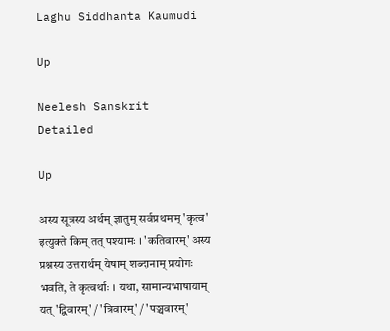Laghu Siddhanta Kaumudi

Up

Neelesh Sanskrit Detailed

Up

अस्य सूत्रस्य अर्थम् ज्ञातुम् सर्वप्रथमम् 'कृत्व' इत्युक्ते किम् तत् पश्यामः । 'कतिवारम्' अस्य प्रश्नस्य उत्तरार्थम् येषाम् शब्दानाम् प्रयोगः भवति, ते कृत्वर्थाः । यथा, सामान्यभाषायाम् यत् 'द्विवारम्' / 'त्रिवारम्' / 'पञ्चवारम्'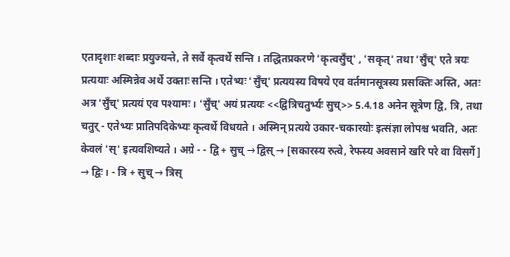एतादृशाः शब्दाः प्रयुज्यन्ते, ते सर्वे कृत्वर्थे सन्ति । तद्धितप्रकरणे 'कृत्वसुँच्' , 'सकृत्' तथा 'सुँच्' एते त्रयः प्रत्ययाः अस्मिन्नेव अर्थे उक्ताः सन्ति । एतेभ्यः 'सुँच्' प्रत्ययस्य विषये एव वर्तमानसूत्रस्य प्रसक्तिः अस्ति, अतः अत्र 'सुँच्' प्रत्ययं एव पश्यामः । 'सुँच्' अयं प्रत्ययः <<द्वित्रिचतुर्भ्यः सुच्>> 5.4.18 अनेन सूत्रेण द्वि, त्रि, तथा चतुर् - एतेभ्यः प्रातिपदिकेभ्यः कृत्वर्थे विधयते । अस्मिन् प्रत्यये उकार-चकारयोः इत्संज्ञा लोपश्च भवति, अतः केवलं 'स्' इत्यवशिष्यते । अग्रे - - द्वि + सुच् → द्विस् → [सकारस्य रुत्वे, रेफस्य अवसाने खरि परे वा विसर्गे] → द्विः । - त्रि + सुच् → त्रिस्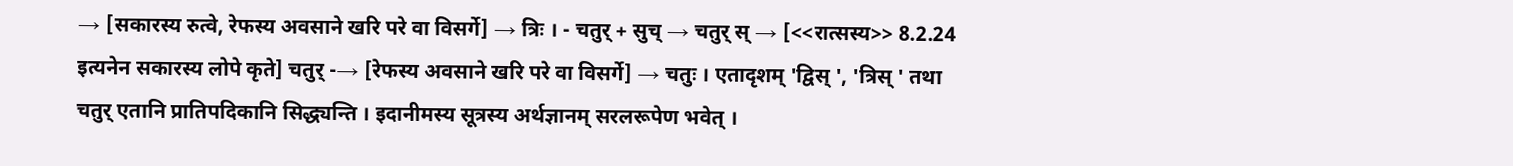→ [सकारस्य रुत्वे, रेफस्य अवसाने खरि परे वा विसर्गे] → त्रिः । - चतुर् + सुच् → चतुर् स् → [<<रात्सस्य>> 8.2.24 इत्यनेन सकारस्य लोपे कृते] चतुर् -→ [रेफस्य अवसाने खरि परे वा विसर्गे] → चतुः । एतादृशम् 'द्विस् ', 'त्रिस् ' तथा चतुर् एतानि प्रातिपदिकानि सिद्ध्यन्ति । इदानीमस्य सूत्रस्य अर्थज्ञानम् सरलरूपेण भवेत् ।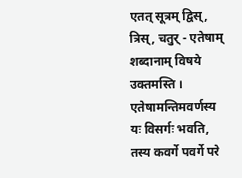एतत् सूत्रम् द्विस्, त्रिस्, चतुर् - एतेषाम् शब्दानाम् विषये उक्तमस्ति । एतेषामन्तिमवर्णस्य यः विसर्गः भवति, तस्य कवर्गे पवर्गे परे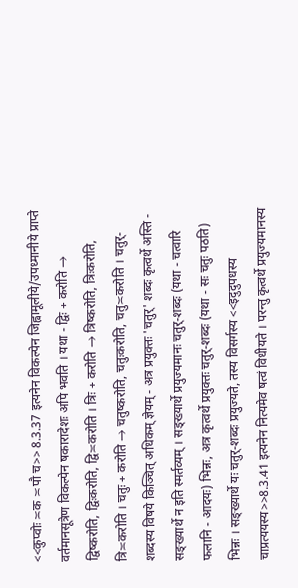<<कुप्वोः ≍क ≍पौ च>> 8.3.37 इत्यनेन विकल्पेन जिह्वामूलीये/उपध्मानीये प्राप्ते वर्तमानसूत्रेण विकल्पेन षकारादेशः अपि भवति । यथा - द्विः + करोति → द्विष्करोति, द्विःकरोति, द्वि≍करोति । त्रिः + करोति → त्रिष्करोति, त्रिःकरोति, त्रि≍करोति । चतुः + करोति → चतुष्करोति, चतुःकरोति, चतु≍करोति । चतुर्-शब्दस्य विषये किञ्चित् अधिकम् ज्ञेयम् - अत्र प्रयुक्तः 'चतुर्' शब्दः कृत्वर्थे अस्ति - सङ्ख्यार्थे न इति स्मर्तव्यम् । सङ्ख्यार्थे प्रयुज्यमानः चतुर्-शब्दः (यथा - चत्वारि फलानि - आदयः) भिन्नः, अत्र कृत्वर्थे प्रयुक्तः चतुर्-शब्दः (यथा - सः चतुः पठति) भिन्नः । सङ्ख्यार्थे यः चतुर्-शब्दः प्रयुज्यते, तस्य विसर्गस्य <<इदुदुपधस्य चाप्रत्ययस्य>>8.3.41 इत्यनेन नित्यमेव षत्वं विधीयते । परन्तु कृत्वर्थे प्रयुज्यमानस्य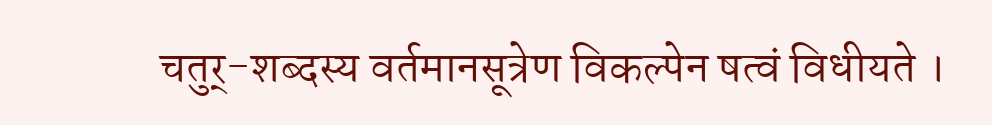चतुर्-शब्दस्य वर्तमानसूत्रेण विकल्पेन षत्वं विधीयते ।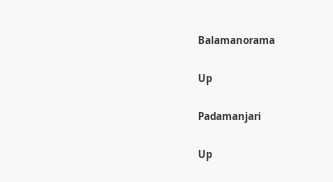Balamanorama

Up

Padamanjari

Up